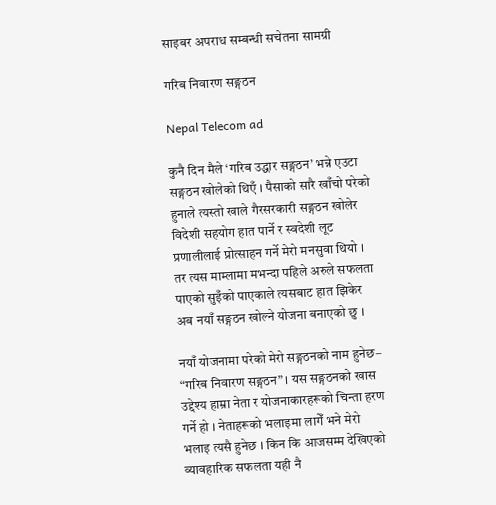साइबर अपराध सम्बन्धी सचेतना सामग्री

गरिब निवारण सङ्गठन

Nepal Telecom ad

कुनै दिन मैले ‘गरिब उद्धार सङ्गठन’ भन्ने एउटा सङ्गठन खोलेको थिएँ । पैसाको सारै खाँचो परेको हुनाले त्यस्तो खाले गैरसरकारी सङ्गठन खोलेर विदेशी सहयोग हात पार्ने र स्वदेशी लूट प्रणालीलाई प्रोत्साहन गर्ने मेरो मनसुवा थियो । तर त्यस माम्लामा मभन्दा पहिले अरुले सफलता पाएको सुइँको पाएकाले त्यसबाट हात झिकेर अब नयाँ सङ्गठन खोल्ने योजना बनाएको छु ।

नयाँ योजनामा परेको मेरो सङ्गठनको नाम हुनेछ– “गरिब निवारण सङ्गठन” । यस सङ्गठनको खास उद्देश्य हाम्रा नेता र योजनाकारहरूको चिन्ता हरण गर्ने हो । नेताहरूको भलाइमा लागेँ भने मेरो भलाइ त्यसै हुनेछ । किन कि आजसम्म देखिएको व्यावहारिक सफलता यही नै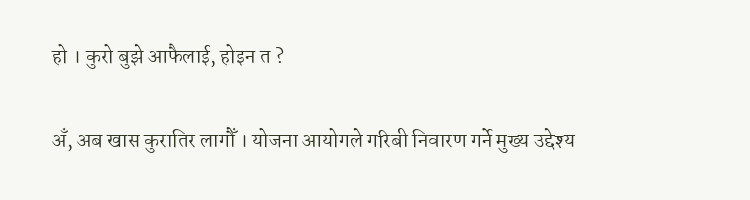हो । कुरो बुझे आफैलाई, होइन त ?

अँ, अब खास कुरातिर लागौँ । योजना आयोगले गरिबी निवारण गर्ने मुख्य उद्देश्य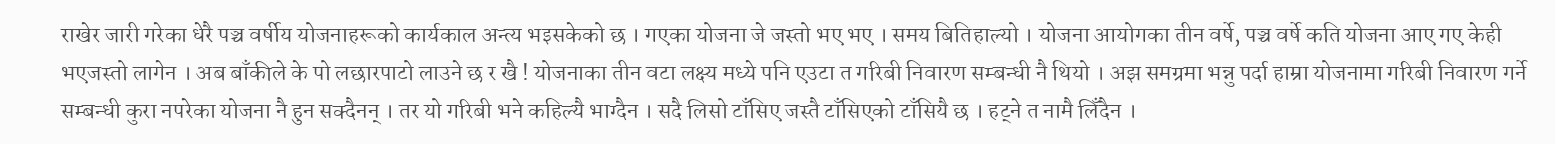राखेर जारी गरेका धेरै पञ्च वर्षीय योजनाहरूको कार्यकाल अन्त्य भइसकेको छ । गएका योजना जे जस्तो भए भए । समय बितिहाल्यो । योजना आयोगका तीन वर्षे, पञ्च वर्षे कति योजना आए गए केही भएजस्तो लागेन । अब बाँकीले के पो लछारपाटो लाउने छ र खै ! योजनाका तीन वटा लक्ष्य मध्ये पनि एउटा त गरिबी निवारण सम्बन्धी नै थियो । अझ समग्रमा भन्नु पर्दा हाम्रा योजनामा गरिबी निवारण गर्ने सम्बन्धी कुरा नपरेका योजना नै हुन सक्दैनन् । तर यो गरिबी भने कहिल्यै भाग्दैन । सदै लिसो टाँसिए जस्तै टाँसिएको टाँसियै छ । हट्ने त नामै लिँदैन ।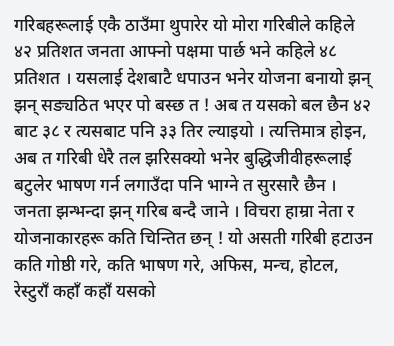गरिबहरूलाई एकै ठाउँमा थुपारेर यो मोरा गरिबीले कहिले ४२ प्रतिशत जनता आफ्नो पक्षमा पार्छ भने कहिले ४८ प्रतिशत । यसलाई देशबाटै धपाउन भनेर योजना बनायो झन् झन् सङ्यठित भएर पो बस्छ त ! अब त यसको बल छैन ४२ बाट ३८ र त्यसबाट पनि ३३ तिर ल्याइयो । त्यत्तिमात्र होइन, अब त गरिबी धेरै तल झरिसक्यो भनेर बुद्धिजीवीहरूलाई बटुलेर भाषण गर्न लगाउँदा पनि भाग्ने त सुरसारै छैन । जनता झन्भन्दा झन् गरिब बन्दै जाने । विचरा हाम्रा नेता र योजनाकारहरू कति चिन्तित छन् ! यो असती गरिबी हटाउन कति गोष्ठी गरे, कति भाषण गरे, अफिस, मन्च, होटल, रेस्टुराँ कहाँ कहाँ यसको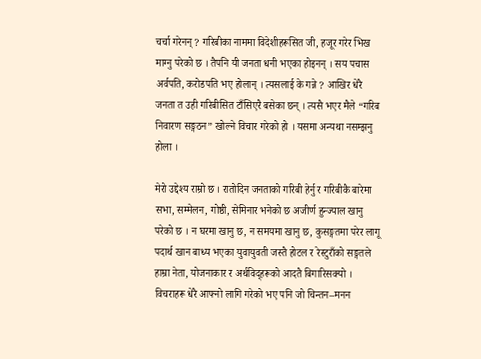चर्चा गरेनन् ? गरिबीका नाममा विदेशीहरूसित जी, हजूर गरेर भिख माग्नु परेको छ । तैपनि यी जनता धनी भएका होइनन् । सय पचास अर्वपति, करोडपति भए होलान् । त्यसलाई के गन्ने ? आखिर धेरै जनता त उही गरिबीसित टाँसिएरै बसेका छन् । त्यसै भएर मैले “गरिब निवारण सङ्गठन” खोल्ने विचार गरेको हो । यसमा अन्यथा नसम्झनु होला ।

मेरो उद्देश्य राम्रो छ । रातोदिन जनताको गरिबी हेर्नु र गरिबीकै बारेमा सभा, सम्मेलन, गोष्ठी, सेमिनार भनेको छ अजीर्ण हुन्ज्याल खानु परेको छ । न घरमा खानु छ, न समयमा खानु छ, कुसङ्गतमा परेर लागू पदार्थ खान बाध्य भएका युवायुवती जस्तै होटल र रेस्टुराँको सङ्गतले हाम्रा नेता, योजनाकार र अर्थविद्हरूको आदतै बिगारिसक्यो । विचराहरू धेरै आफ्नो लागि गरेको भए पनि जो चिन्तन–मनन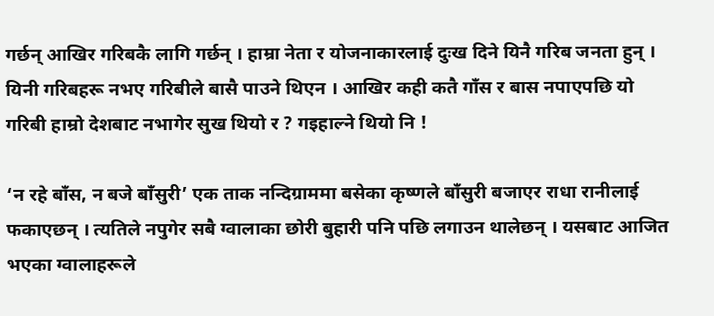गर्छन् आखिर गरिबकै लागि गर्छन् । हाम्रा नेता र योजनाकारलाई दुःख दिने यिनै गरिब जनता हुन् । यिनी गरिबहरू नभए गरिबीले बासै पाउने थिएन । आखिर कही कतै गाँस र बास नपाएपछि यो गरिबी हाम्रो देशबाट नभागेर सुख थियो र ? गइहाल्ने थियो नि !

‘न रहे बाँस, न बजे बाँसुरी’ एक ताक नन्दिग्राममा बसेका कृष्णले बाँसुरी बजाएर राधा रानीलाई फकाएछन् । त्यतिले नपुगेर सबै ग्वालाका छोरी बुहारी पनि पछि लगाउन थालेछन् । यसबाट आजित भएका ग्वालाहरूले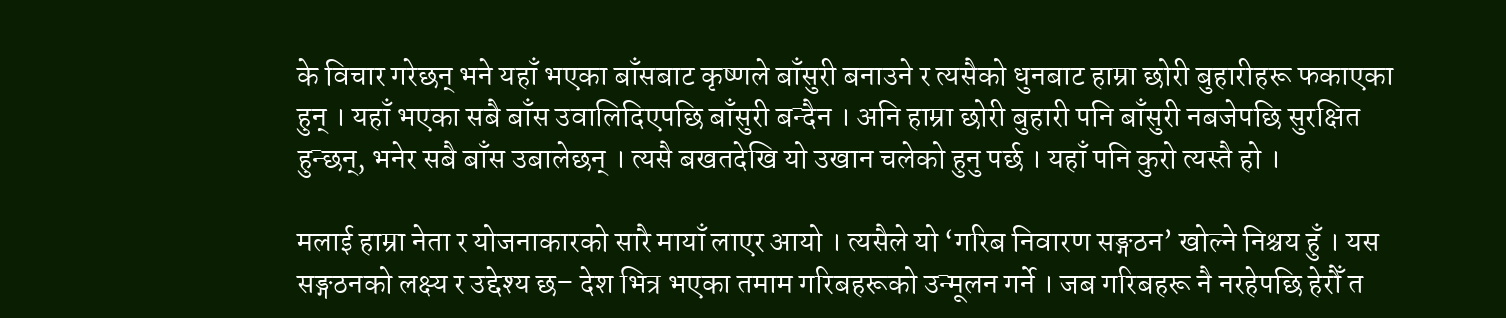के विचार गरेछन् भने यहाँ भएका बाँसबाट कृष्णले बाँसुरी बनाउने र त्यसैको धुनबाट हाम्रा छोरी बुहारीहरू फकाएका हुन् । यहाँ भएका सबै बाँस उवालिदिएपछि बाँसुरी बन्दैन । अनि हाम्रा छोरी बुहारी पनि बाँसुरी नबजेपछि सुरक्षित हुन्छन्, भनेर सबै बाँस उबालेछन् । त्यसै बखतदेखि यो उखान चलेको हुनु पर्छ । यहाँ पनि कुरो त्यस्तै हो ।

मलाई हाम्रा नेता र योजनाकारको सारै मायाँ लाएर आयो । त्यसैले यो ‘गरिब निवारण सङ्गठन’ खोल्ने निश्चय हुँ । यस सङ्गठनको लक्ष्य र उद्देश्य छ– देश भित्र भएका तमाम गरिबहरूको उन्मूलन गर्ने । जब गरिबहरू नै नरहेपछि हेरौँ त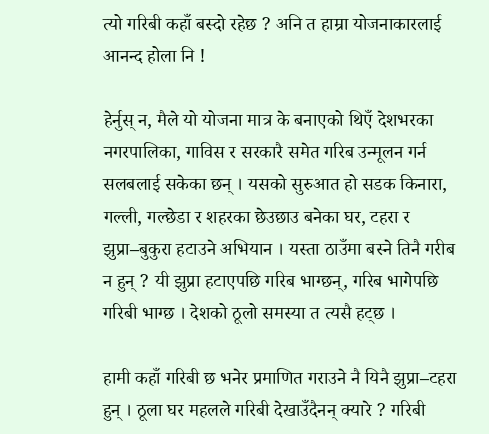त्यो गरिबी कहाँ बस्दो रहेछ ? अनि त हाम्रा योजनाकारलाई आनन्द होला नि !

हेर्नुस् न, मैले यो योजना मात्र के बनाएको थिएँ देशभरका नगरपालिका, गाविस र सरकारै समेत गरिब उन्मूलन गर्न सलबलाई सकेका छन् । यसको सुरुआत हो सडक किनारा, गल्ली, गल्छेडा र शहरका छेउछाउ बनेका घर, टहरा र झुप्रा–बुकुरा हटाउने अभियान । यस्ता ठाउँमा बस्ने तिनै गरीब न हुन् ? यी झुप्रा हटाएपछि गरिब भाग्छन्, गरिब भागेपछि गरिबी भाग्छ । देशको ठूलो समस्या त त्यसै हट्छ ।

हामी कहाँ गरिबी छ भनेर प्रमाणित गराउने नै यिनै झुप्रा–टहरा हुन् । ठूला घर महलले गरिबी देखाउँदैनन् क्यारे ? गरिबी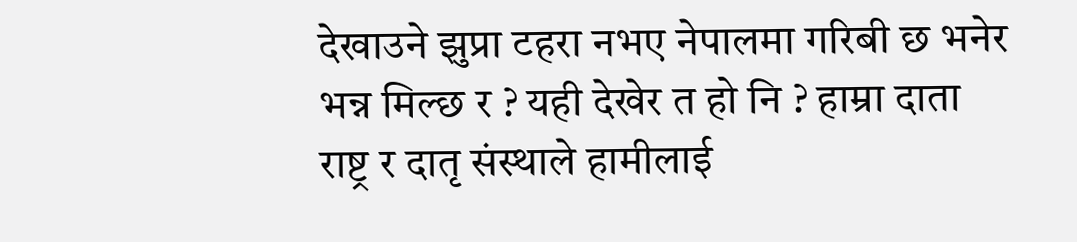देखाउने झुप्रा टहरा नभए नेपालमा गरिबी छ भनेर भन्न मिल्छ र ? यही देखेर त हो नि ? हाम्रा दाता राष्ट्र र दातृ संस्थाले हामीलाई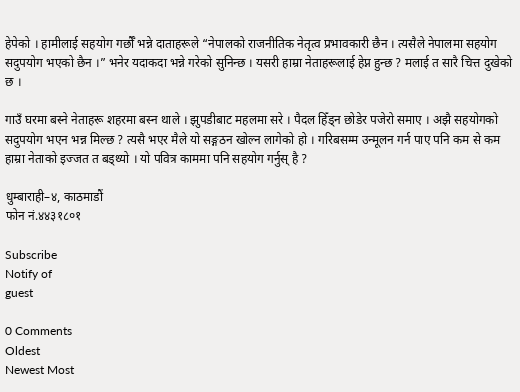हेपेको । हामीलाई सहयोग गर्छौँ भन्ने दाताहरूले “नेपालको राजनीतिक नेतृत्व प्रभावकारी छैन । त्यसैले नेपालमा सहयोग सदुपयोग भएको छैन ।” भनेर यदाकदा भन्ने गरेको सुनिन्छ । यसरी हाम्रा नेताहरूलाई हेप्न हुन्छ ? मलाई त सारै चित्त दुखेको छ ।

गाउँ घरमा बस्ने नेताहरू शहरमा बस्न थाले । झुपडीबाट महलमा सरे । पैदल हिँड्न छोडेर पजेरो समाए । अझै सहयोगको सदुपयोग भएन भन्न मिल्छ ? त्यसै भएर मैले यो सङ्गठन खोल्न लागेको हो । गरिबसम्म उन्मूलन गर्न पाए पनि कम से कम हाम्रा नेताको इज्जत त बड्थ्यो । यो पवित्र काममा पनि सहयोग गर्नुस् है ?

धुम्बाराही–४, काठमाडौं
फोन नं.४४३१८०१

Subscribe
Notify of
guest

0 Comments
Oldest
Newest Most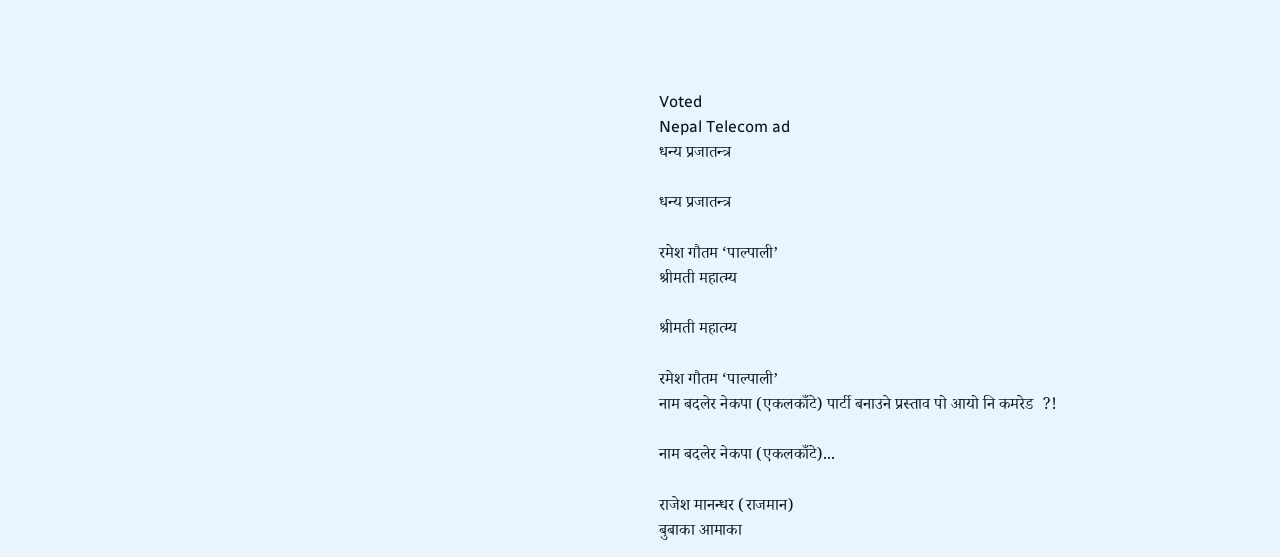Voted
Nepal Telecom ad
धन्य प्रजातन्त्र

धन्य प्रजातन्त्र

रमेश गौतम ‘पाल्पाली’
श्रीमती महात्म्य

श्रीमती महात्म्य

रमेश गौतम ‘पाल्पाली’
नाम बदलेर नेकपा (एकलकाँटे) पार्टी बनाउने प्रस्ताव पो आयो नि कमरेड  ?!

नाम बदलेर नेकपा (एकलकाँटे)...

राजेश मानन्धर (राजमान)
बुबाका आमाका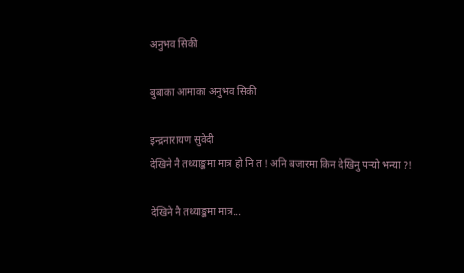अनुभव सिकी

बुबाका आमाका अनुभव सिकी

इन्द्रनारायण सुवेदी
देखिने नै तथ्याङ्कमा मात्र हो नि त ! अनि बजारमा किन देखिनु पर्‍यो भन्या ?!

देखिने नै तथ्याङ्कमा मात्र...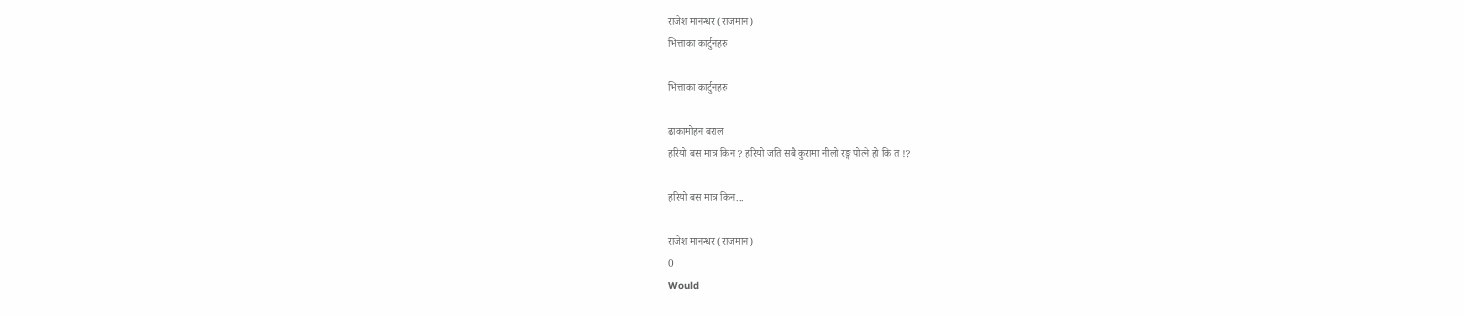राजेश मानन्धर (राजमान)
भित्ताका कार्टुनहरु

भित्ताका कार्टुनहरु

ढाकामोहन बराल
हरियो बस मात्र किन ? हरियो जति सबै कुरामा नीलो रङ्ग पोत्ने हो कि त !?

हरियो बस मात्र किन...

राजेश मानन्धर (राजमान)
0
Would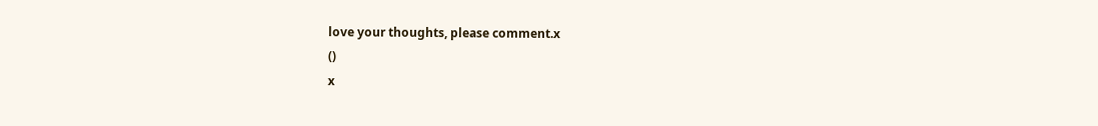love your thoughts, please comment.x
()
x